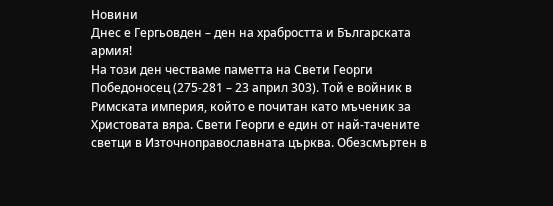Новини
Днес е Гергьовден – ден на храбростта и Българската армия!
На този ден честваме паметта на Свети Георги Победоносец (275-281 – 23 април 303). Той е войник в Римската империя, който е почитан като мъченик за Христовата вяра. Свети Георги е един от най-тачените светци в Източноправославната църква. Обезсмъртен в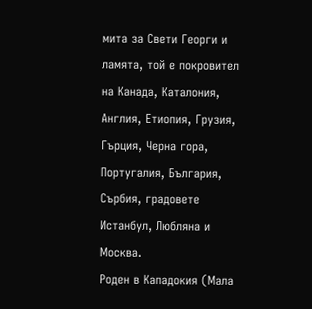мита за Свети Георги и ламята, той е покровител на Канада, Каталония, Англия, Етиопия, Грузия, Гърция, Черна гора, Португалия, България, Сърбия, градовете Истанбул, Любляна и Москва.
Роден в Кападокия (Мала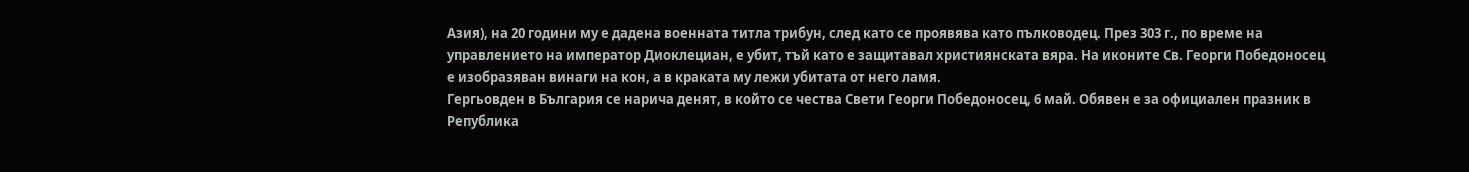Азия), на 20 години му е дадена военната титла трибун, след като се проявява като пълководец. През 303 г., по време на управлението на император Диоклециан, е убит, тъй като е защитавал християнската вяра. На иконите Св. Георги Победоносец е изобразяван винаги на кон, а в краката му лежи убитата от него ламя.
Гергьовден в България се нарича денят, в който се чества Свети Георги Победоносец, 6 май. Обявен е за официален празник в Република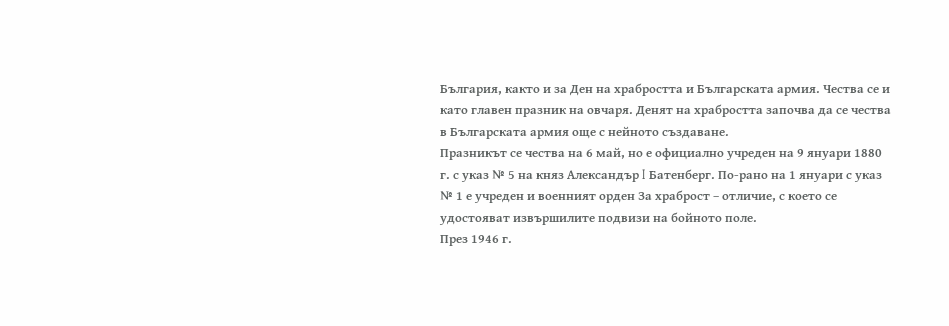България, както и за Ден на храбростта и Българската армия. Чества се и като главен празник на овчаря. Денят на храбростта започва да се чества в Българската армия още с нейното създаване.
Празникът се чества на 6 май, но е официално учреден на 9 януари 1880 г. с указ № 5 на княз Александър I Батенберг. По-рано на 1 януари с указ № 1 е учреден и военният орден За храброст – отличие, с което се удостояват извършилите подвизи на бойното поле.
През 1946 г.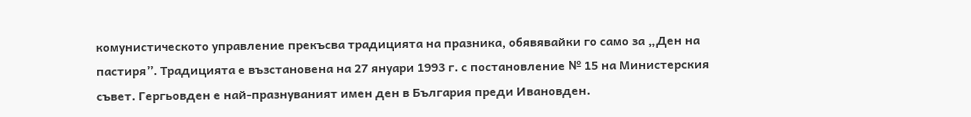комунистическото управление прекъсва традицията на празника, обявявайки го само за „Ден на пастиря”. Традицията е възстановена на 27 януари 1993 г. с постановление № 15 на Министерския съвет. Гергьовден е най-празнуваният имен ден в България преди Ивановден.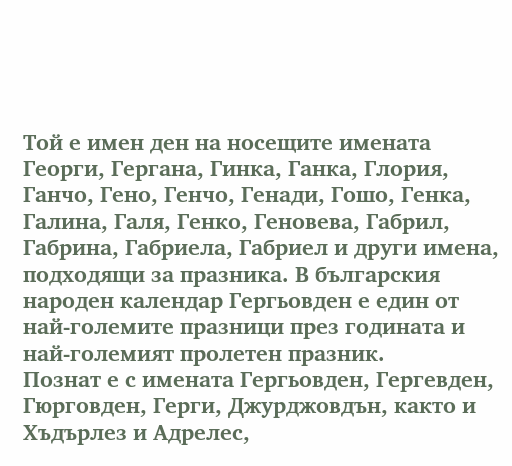Той е имен ден на носещите имената Георги, Гергана, Гинка, Ганка, Глория, Ганчо, Гено, Генчо, Генади, Гошо, Генка, Галина, Галя, Генко, Геновева, Габрил, Габрина, Габриела, Габриел и други имена, подходящи за празника. В българския народен календар Гергьовден е един от най-големите празници през годината и най-големият пролетен празник.
Познат е с имената Гергьовден, Гергевден, Гюрговден, Герги, Джурджовдън, както и Хъдърлез и Адрелес,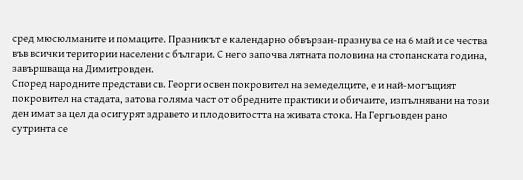сред мюсюлманите и помаците. Празникът е календарно обвързан-празнува се на 6 май и се чества във всички територии населени с българи. С него започва лятната половина на стопанската година, завършваща на Димитровден.
Според народните представи св. Георги освен покровител на земеделците, е и най-могъщият покровител на стадата, затова голяма част от обредните практики и обичаите, изпълнявани на този ден имат за цел да осигурят здравето и плодовитостта на живата стока. На Гергьовден рано сутринта се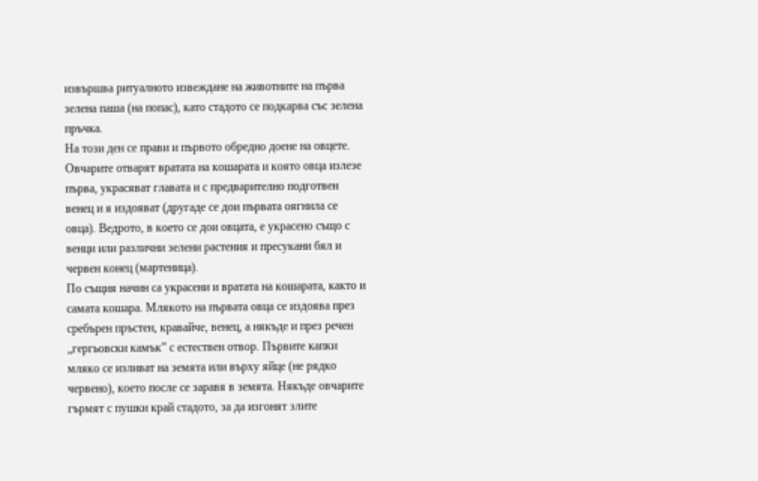извършва ритуалното извеждане на животните на първа зелена паша (на попас), като стадото се подкарва със зелена пръчка.
На този ден се прави и първото обредно доене на овцете. Овчарите отварят вратата на кошарата и която овца излезе първа, украсяват главата и с предварително подготвен венец и я издояват (другаде се дои първата оягнила се овца). Ведрото, в което се дои овцата, е украсено също с венци или различни зелени растения и пресукани бял и червен конец (мартеница).
По същия начин са украсени и вратата на кошарата, както и самата кошара. Млякото на първата овца се издоява през сребърен пръстен, кравайче, венец, а някъде и през речен „гергьовски камък” с естествен отвор. Първите капки мляко се изливат на земята или върху яйце (не рядко червено), което после се заравя в земята. Някъде овчарите гърмят с пушки край стадото, за да изгонят злите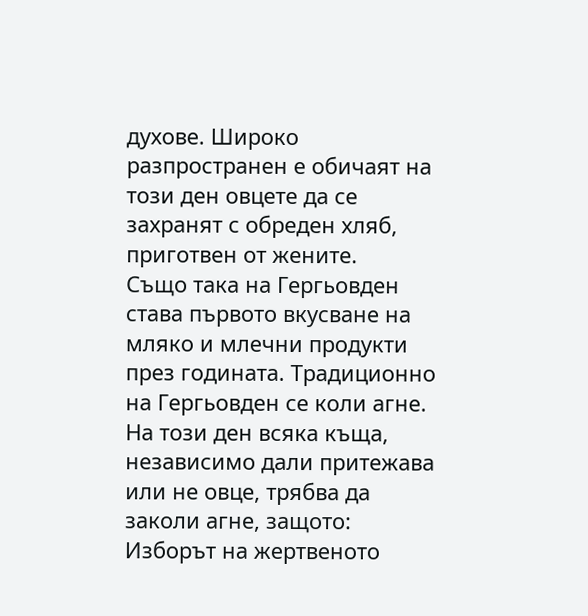духове. Широко разпространен е обичаят на този ден овцете да се захранят с обреден хляб, приготвен от жените.
Също така на Гергьовден става първото вкусване на мляко и млечни продукти през годината. Традиционно на Гергьовден се коли агне. На този ден всяка къща, независимо дали притежава или не овце, трябва да заколи агне, защото: Изборът на жертвеното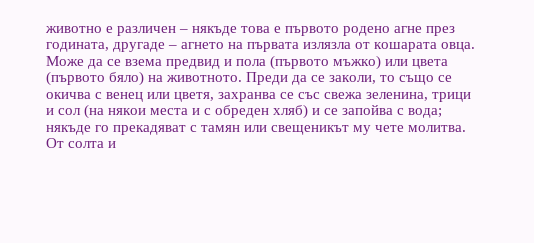животно е различен – някъде това е първото родено агне през годината, другаде – агнето на първата излязла от кошарата овца. Може да се взема предвид и пола (първото мъжко) или цвета (първото бяло) на животното. Преди да се заколи, то също се окичва с венец или цветя, захранва се със свежа зеленина, трици и сол (на някои места и с обреден хляб) и се запойва с вода; някъде го прекадяват с тамян или свещеникът му чете молитва. От солта и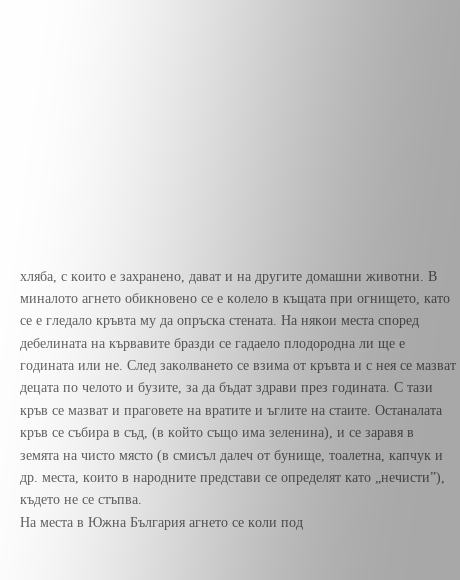хляба, с които е захранено, дават и на другите домашни животни. В миналото агнето обикновено се е колело в къщата при огнището, като се е гледало кръвта му да опръска стената. На някои места според дебелината на кървавите бразди се гадаело плодородна ли ще е годината или не. След заколването се взима от кръвта и с нея се мазват децата по челото и бузите, за да бъдат здрави през годината. С тази кръв се мазват и праговете на вратите и ъглите на стаите. Останалата кръв се събира в съд, (в който също има зеленина), и се заравя в земята на чисто място (в смисъл далеч от бунище, тоалетна, капчук и др. места, които в народните представи се определят като „нечисти”), където не се стъпва.
На места в Южна България агнето се коли под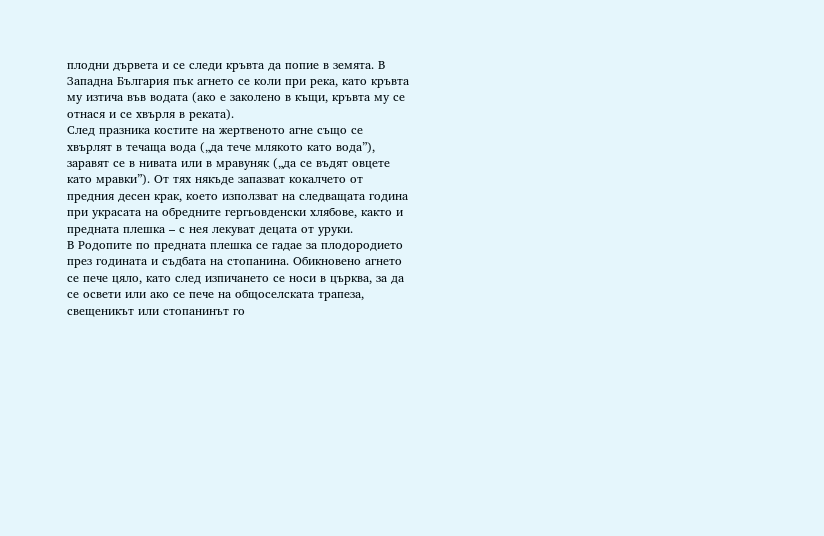плодни дървета и се следи кръвта да попие в земята. В Западна България пък агнето се коли при река, като кръвта му изтича във водата (ако е заколено в къщи, кръвта му се отнася и се хвърля в реката).
След празника костите на жертвеното агне също се хвърлят в течаща вода („да тече млякото като вода”), заравят се в нивата или в мравуняк („да се въдят овцете като мравки”). От тях някъде запазват кокалчето от предния десен крак, което използват на следващата година при украсата на обредните гергьовденски хлябове, както и предната плешка – с нея лекуват децата от уруки.
В Родопите по предната плешка се гадае за плодородието през годината и съдбата на стопанина. Обикновено агнето се пече цяло, като след изпичането се носи в църква, за да се освети или ако се пече на общоселската трапеза, свещеникът или стопанинът го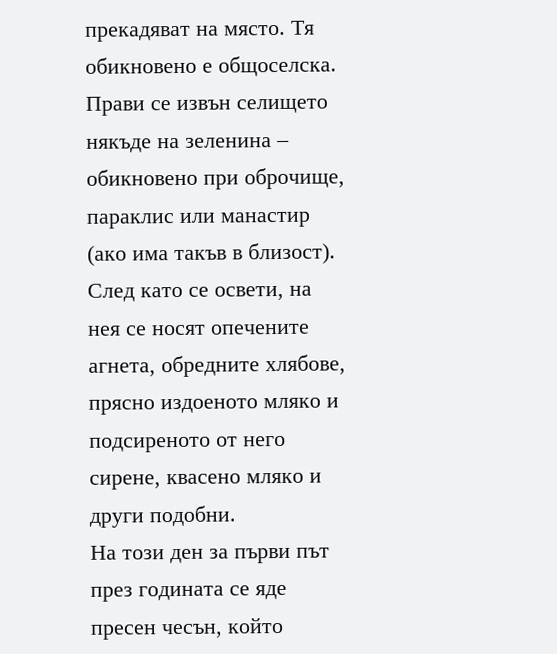прекадяват на място. Тя обикновено е общоселска.
Прави се извън селището някъде на зеленина – обикновено при оброчище, параклис или манастир (ако има такъв в близост). След като се освети, на нея се носят опечените агнета, обредните хлябове, прясно издоеното мляко и подсиреното от него сирене, квасено мляко и други подобни.
На този ден за първи път през годината се яде пресен чесън, който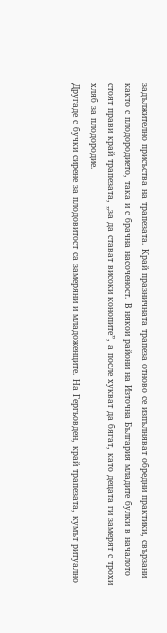задължително присъства на трапезата. Край празничната трапеза отново се изпълняват обредни практики, свързани както с плодородието, така и с брачна насоченост. В някои райони на Източна България младите булки в началото стоят прави край трапезата, „за да стават високи конопите”, а после хукват да бягат, като децата ги замерят с трохи хляб за плодородие.
Другаде с бучки сирене за плодовитост са замеряни и младоженците. На Гергьовден, край трапезата, кумът ритуално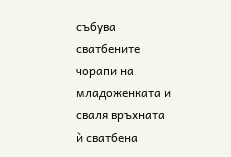събува сватбените чорапи на младоженката и сваля връхната ѝ сватбена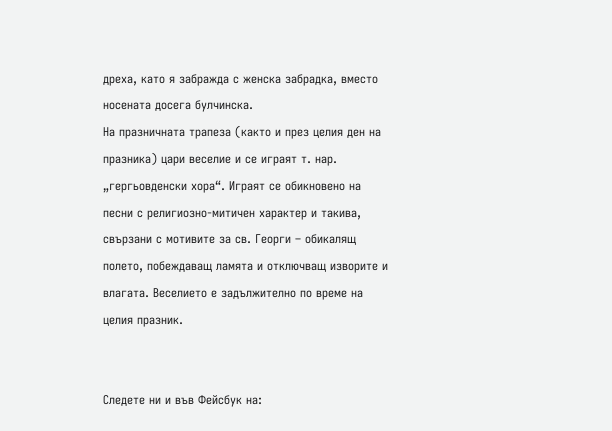дреха, като я забражда с женска забрадка, вместо носената досега булчинска.
На празничната трапеза (както и през целия ден на празника) цари веселие и се играят т. нар. „гергьовденски хора“. Играят се обикновено на песни с религиозно-митичен характер и такива, свързани с мотивите за св. Георги – обикалящ полето, побеждаващ ламята и отключващ изворите и влагата. Веселието е задължително по време на целия празник.


Следете ни и във Фейсбук на: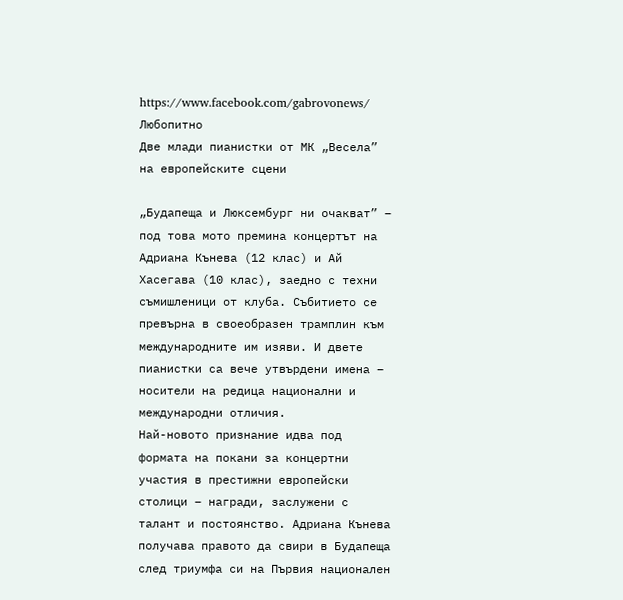https://www.facebook.com/gabrovonews/
Любопитно
Две млади пианистки от МК „Весела” на европейските сцени

„Будапеща и Люксембург ни очакват” – под това мото премина концертът на Адриана Кънева (12 клас) и Ай Хасегава (10 клас), заедно с техни съмишленици от клуба. Събитието се превърна в своеобразен трамплин към международните им изяви. И двете пианистки са вече утвърдени имена – носители на редица национални и международни отличия.
Най-новото признание идва под формата на покани за концертни участия в престижни европейски столици – награди, заслужени с талант и постоянство. Адриана Кънева получава правото да свири в Будапеща след триумфа си на Първия национален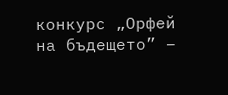конкурс „Орфей на бъдещето” –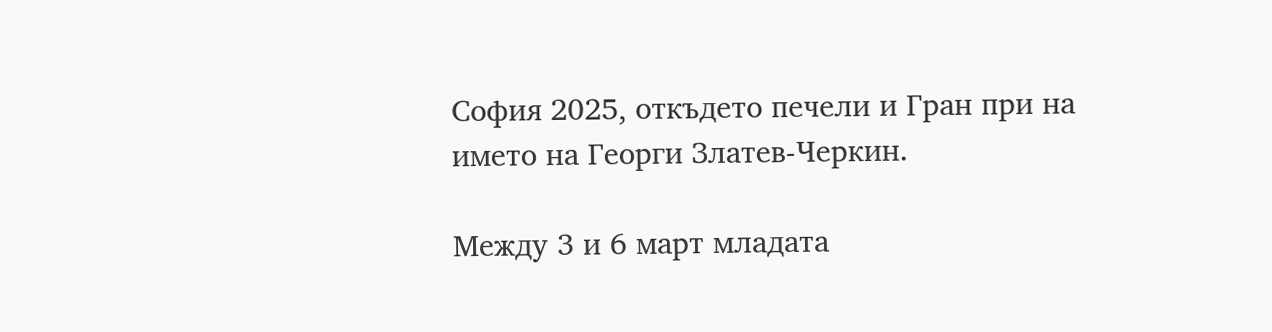София 2025, откъдето печели и Гран при на името на Георги Златев-Черкин.

Между 3 и 6 март младата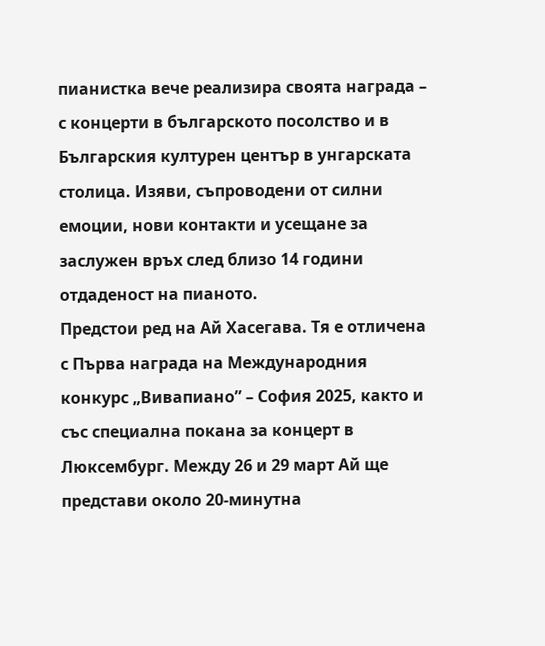пианистка вече реализира своята награда – с концерти в българското посолство и в Българския културен център в унгарската столица. Изяви, съпроводени от силни емоции, нови контакти и усещане за заслужен връх след близо 14 години отдаденост на пианото.
Предстои ред на Ай Хасегава. Тя е отличена с Първа награда на Международния конкурс „Вивапиано” – София 2025, както и със специална покана за концерт в Люксембург. Между 26 и 29 март Ай ще представи около 20-минутна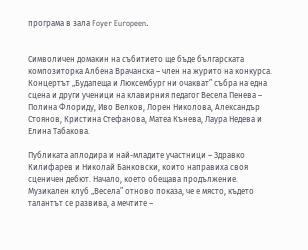програма в зала Foyer Europeen.


Символичен домакин на събитието ще бъде българската композиторка Албена Врачанска – член на журито на конкурса. Концертът „Будапеща и Люксембург ни очакват” събра на една сцена и други ученици на клавирния педагог Весела Пенева – Полина Флориду, Иво Велков, Лорен Николова, Александър Стоянов, Кристина Стефанова, Матеа Кънева, Лаура Недева и Елина Табакова.

Публиката аплодира и най-младите участници – Здравко Килифарев и Николай Банковски, които направиха своя сценичен дебют. Начало, което обещава продължение. Музикален клуб „Весела” отново показа, че е място, където талантът се развива, а мечтите –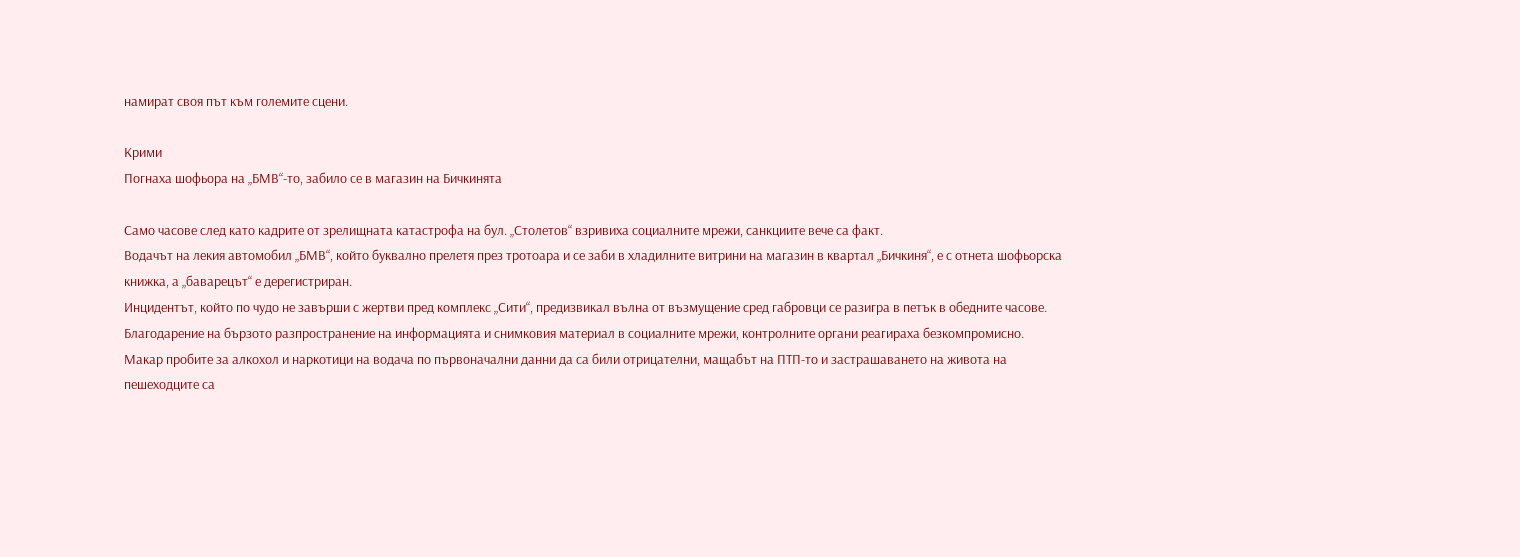намират своя път към големите сцени.

Крими
Погнаха шофьора на „БМВ“-то, забило се в магазин на Бичкинята

Само часове след като кадрите от зрелищната катастрофа на бул. „Столетов“ взривиха социалните мрежи, санкциите вече са факт.
Водачът на лекия автомобил „БМВ“, който буквално прелетя през тротоара и се заби в хладилните витрини на магазин в квартал „Бичкиня“, е с отнета шофьорска книжка, а „баварецът“ е дерегистриран.
Инцидентът, който по чудо не завърши с жертви пред комплекс „Сити“, предизвикал вълна от възмущение сред габровци се разигра в петък в обедните часове.
Благодарение на бързото разпространение на информацията и снимковия материал в социалните мрежи, контролните органи реагираха безкомпромисно.
Макар пробите за алкохол и наркотици на водача по първоначални данни да са били отрицателни, мащабът на ПТП-то и застрашаването на живота на пешеходците са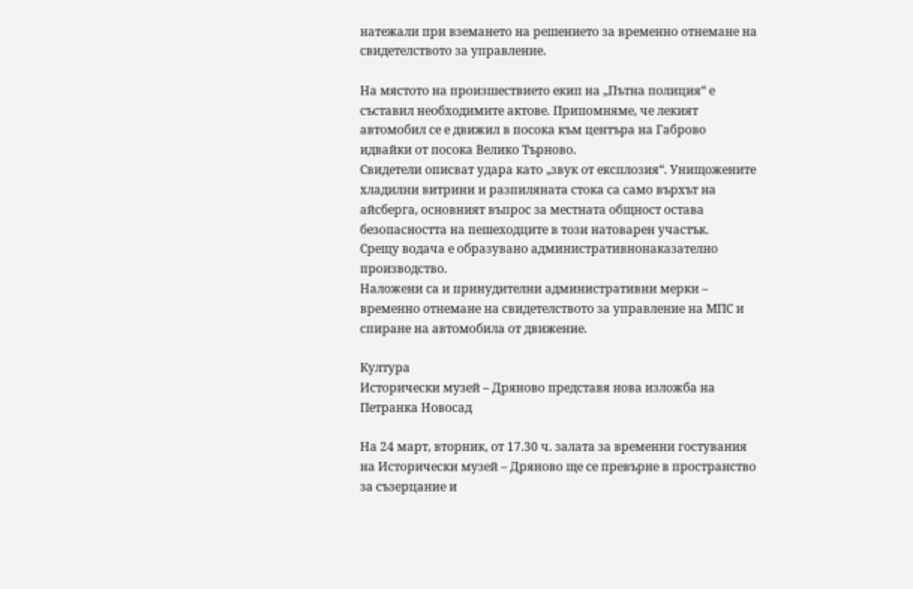натежали при вземането на решението за временно отнемане на свидетелството за управление.

На мястото на произшествието екип на „Пътна полиция“ е съставил необходимите актове. Припомняме, че лекият автомобил се е движил в посока към центъра на Габрово идвайки от посока Велико Търново.
Свидетели описват удара като „звук от експлозия“. Унищожените хладилни витрини и разпиляната стока са само върхът на айсберга, основният въпрос за местната общност остава безопасността на пешеходците в този натоварен участък.
Срещу водача е образувано административнонаказателно производство.
Наложени са и принудителни административни мерки – временно отнемане на свидетелството за управление на МПС и спиране на автомобила от движение.

Култура
Исторически музей – Дряново представя нова изложба на Петранка Новосад

На 24 март, вторник, от 17.30 ч. залата за временни гостувания на Исторически музей – Дряново ще се превърне в пространство за съзерцание и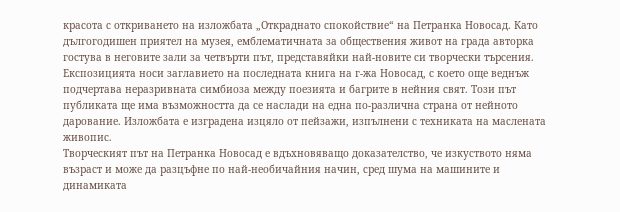красота с откриването на изложбата „Откраднато спокойствие“ на Петранка Новосад. Като дългогодишен приятел на музея, емблематичната за обществения живот на града авторка гостува в неговите зали за четвърти път, представяйки най-новите си творчески търсения.
Експозицията носи заглавието на последната книга на г-жа Новосад, с което още веднъж подчертава неразривната симбиоза между поезията и багрите в нейния свят. Този път публиката ще има възможността да се наслади на една по-различна страна от нейното дарование. Изложбата е изградена изцяло от пейзажи, изпълнени с техниката на маслената живопис.
Творческият път на Петранка Новосад е вдъхновяващо доказателство, че изкуството няма възраст и може да разцъфне по най-необичайния начин, сред шума на машините и динамиката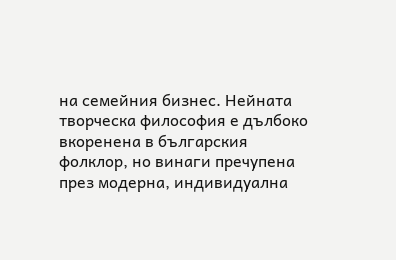на семейния бизнес. Нейната творческа философия е дълбоко вкоренена в българския фолклор, но винаги пречупена през модерна, индивидуална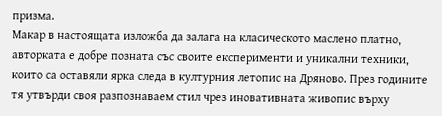призма.
Макар в настоящата изложба да залага на класическото маслено платно, авторката е добре позната със своите експерименти и уникални техники, които са оставяли ярка следа в културния летопис на Дряново. През годините тя утвърди своя разпознаваем стил чрез иновативната живопис върху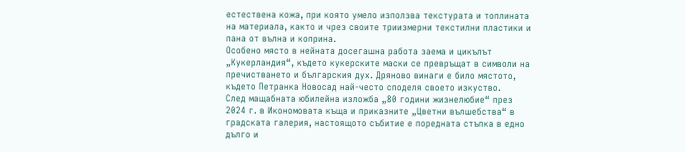естествена кожа, при която умело използва текстурата и топлината на материала, както и чрез своите триизмерни текстилни пластики и пана от вълна и коприна.
Особено място в нейната досегашна работа заема и цикълът „Кукерландия“, където кукерските маски се превръщат в символи на пречистването и българския дух. Дряново винаги е било мястото, където Петранка Новосад най-често споделя своето изкуство.
След мащабната юбилейна изложба „80 години жизнелюбие“ през 2024 г. в Икономовата къща и приказните „Цветни вълшебства“ в градската галерия, настоящото събитие е поредната стъпка в едно дълго и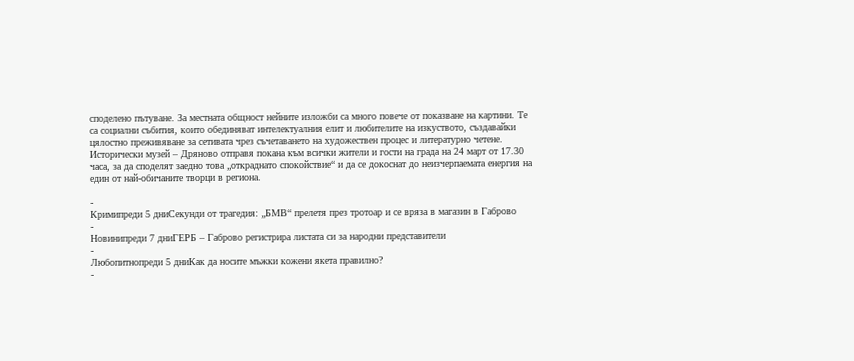споделено пътуване. За местната общност нейните изложби са много повече от показване на картини. Те са социални събития, които обединяват интелектуалния елит и любителите на изкуството, създавайки цялостно преживяване за сетивата чрез съчетаването на художествен процес и литературно четене.
Исторически музей – Дряново отправя покана към всички жители и гости на града на 24 март от 17.30 часа, за да споделят заедно това „откраднато спокойствие“ и да се докоснат до неизчерпаемата енергия на един от най-обичаните творци в региона.

-
Кримипреди 5 дниСекунди от трагедия: „БМВ“ прелетя през тротоар и се вряза в магазин в Габрово
-
Новинипреди 7 дниГЕРБ – Габрово регистрира листата си за народни представители
-
Любопитнопреди 5 дниКак да носите мъжки кожени якета правилно?
-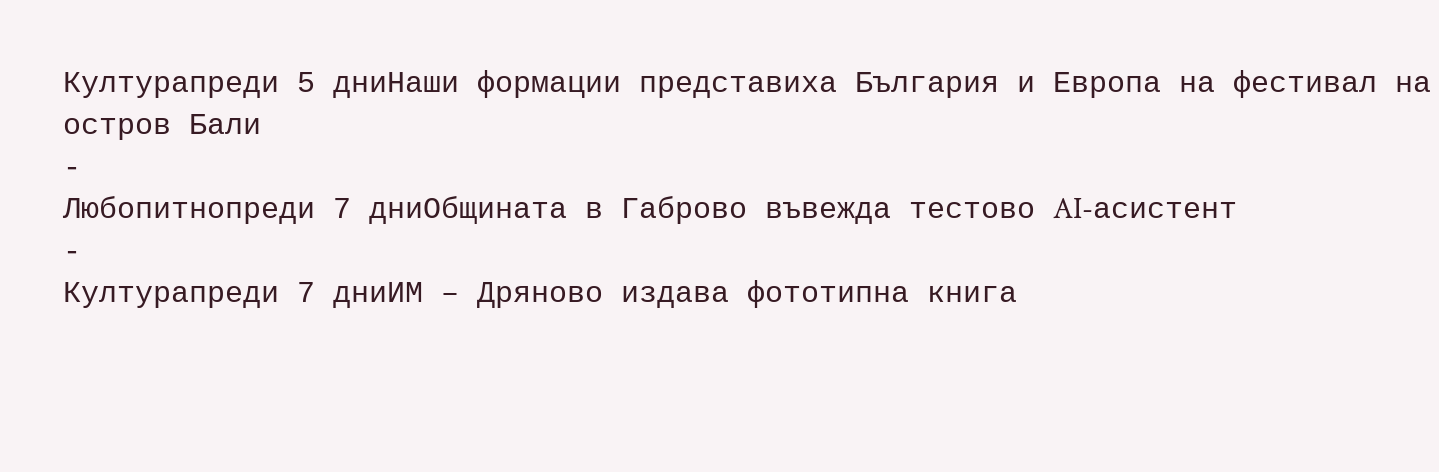Културапреди 5 дниНаши формации представиха България и Европа на фестивал на остров Бали
-
Любопитнопреди 7 дниОбщината в Габрово въвежда тестово AI-асистент
-
Културапреди 7 дниИМ – Дряново издава фототипна книга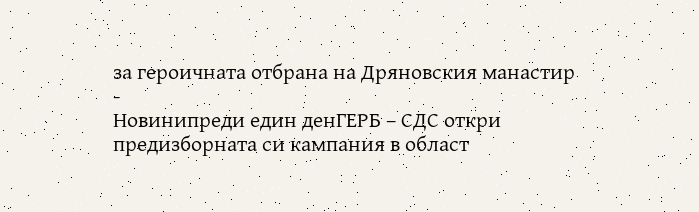за героичната отбрана на Дряновския манастир
-
Новинипреди един денГЕРБ – СДС откри предизборната си кампания в област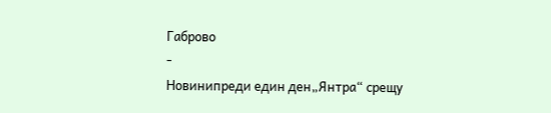Габрово
-
Новинипреди един ден„Янтра“ срещу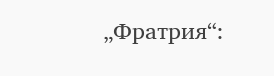„Фратрия“: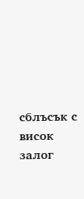сблъсък с висок залог